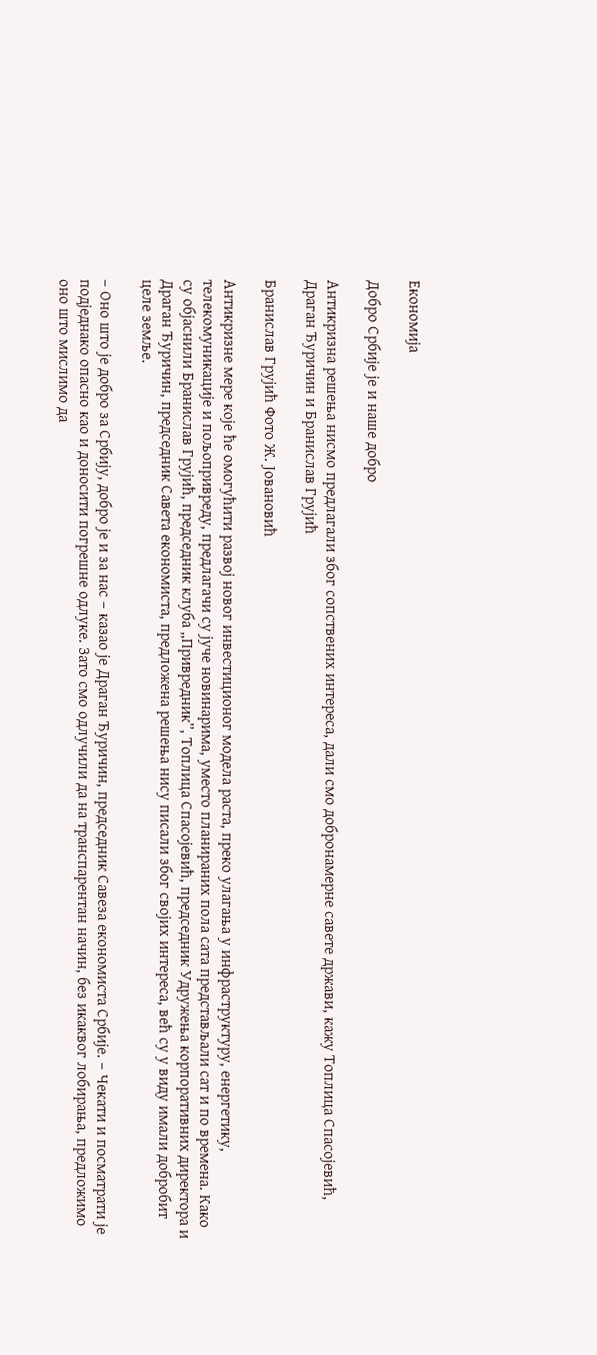Економија

Добро Србије је и наше добро

Антикризна решења нисмо предлагали због сопствених интереса, дали смо добронамерне савете држави, кажу Топлица Спасојевић, Драган Ђуричин и Бранислав Грујић

Бранислав Грујић Фото Ж. Јовановић

Антикризне мере које ће омогућити развој новог инвестиционог модела раста, преко улагања у инфраструктуру, енергетику, телекомуникације и пољопривреду, предлагачи су јуче новинарима, уместо планираних пола сата представљали сат и по времена. Како су објаснили Бранислав Грујић, председник клуба „Привредник”, Топлица Спасојевић, председник Удружења корпоративних директора и Драган Ђуричин, председник Савета економиста, предложена решења нису писали због својих интереса, већ су у виду имали добробит целе земље.

– Оно што је добро за Србију, добро је и за нас – казао је Драган Ђуричин, председник Савеза економиста Србије. – Чекати и посматрати је подједнако опасно као и доносити погрешне одлуке. Зато смо одлучили да на транспарентан начин, без икаквог лобирања, предложимо оно што мислимо да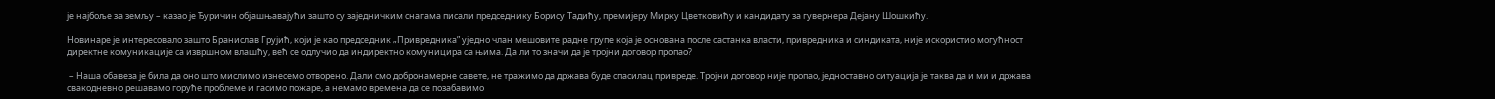је најбоље за земљу – казао је Ђуричин објашњавајући зашто су заједничким снагама писали председнику Борису Тадићу, премијеру Мирку Цветковићу и кандидату за гувернера Дејану Шошкићу.

Новинаре је интересовало зашто Бранислав Грујић, који је као председник „Привредника” уједно члан мешовите радне групе која је основана после састанка власти, привредника и синдиката, није искористио могућност директне комуникације са извршном влашћу, већ се одлучио да индиректно комуницира са њима. Да ли то значи да је тројни договор пропао?

 – Наша обавеза је била да оно што мислимо изнесемо отворено. Дали смо добронамерне савете, не тражимо да држава буде спасилац привреде. Тројни договор није пропао, једноставно ситуација је таква да и ми и држава свакодневно решавамо горуће проблеме и гасимо пожаре, а немамо времена да се позабавимо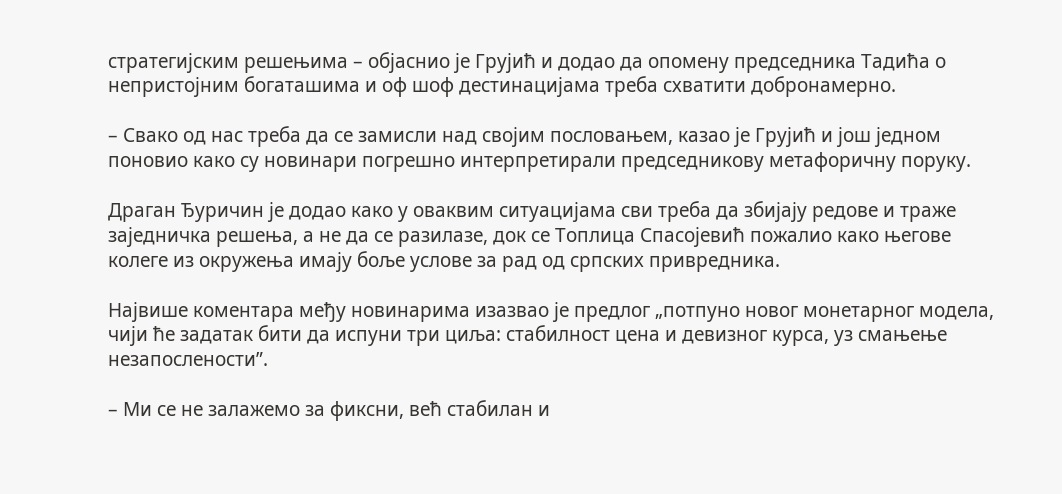стратегијским решењима – објаснио је Грујић и додао да опомену председника Тадића о непристојним богаташима и оф шоф дестинацијама треба схватити добронамерно.

– Свако од нас треба да се замисли над својим пословањем, казао је Грујић и још једном поновио како су новинари погрешно интерпретирали председникову метафоричну поруку.

Драган Ђуричин је додао како у оваквим ситуацијама сви треба да збијају редове и траже заједничка решења, а не да се разилазе, док се Топлица Спасојевић пожалио како његове колеге из окружења имају боље услове за рад од српских привредника.

Највише коментара међу новинарима изазвао је предлог „потпуно новог монетарног модела, чији ће задатак бити да испуни три циља: стабилност цена и девизног курса, уз смањење незапослености”.

– Ми се не залажемо за фиксни, већ стабилан и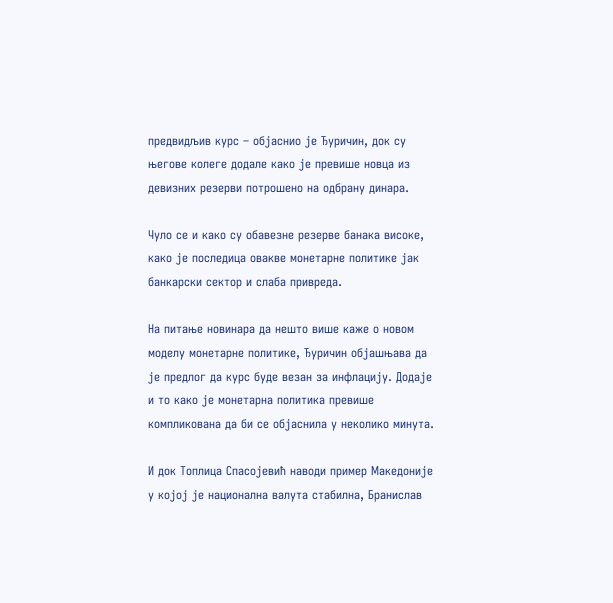предвидљив курс – објаснио је Ђуричин, док су његове колеге додале како је превише новца из девизних резерви потрошено на одбрану динара.

Чуло се и како су обавезне резерве банака високе, како је последица овакве монетарне политике јак банкарски сектор и слаба привреда.

На питање новинара да нешто више каже о новом моделу монетарне политике, Ђуричин објашњава да је предлог да курс буде везан за инфлацију. Додаје и то како је монетарна политика превише компликована да би се објаснила у неколико минута.

И док Топлица Спасојевић наводи пример Македоније у којој је национална валута стабилна, Бранислав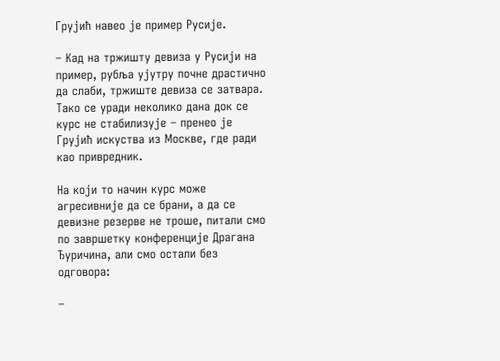Грујић навео је пример Русије.

– Кад на тржишту девиза у Русији на пример, рубља ујутру почне драстично да слаби, тржиште девиза се затвара. Тако се уради неколико дана док се курс не стабилизује – пренео је Грујић искуства из Москве, где ради као привредник.

На који то начин курс може агресивније да се брани, а да се девизне резерве не троше, питали смо по завршетку конференције Драгана Ђуричина, али смо остали без одговора:

–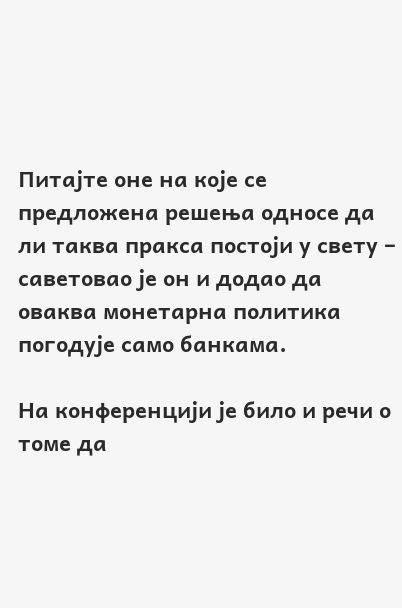Питајте оне на које се предложена решења односе да ли таква пракса постоји у свету – саветовао је он и додао да оваква монетарна политика погодује само банкама.

На конференцији је било и речи о томе да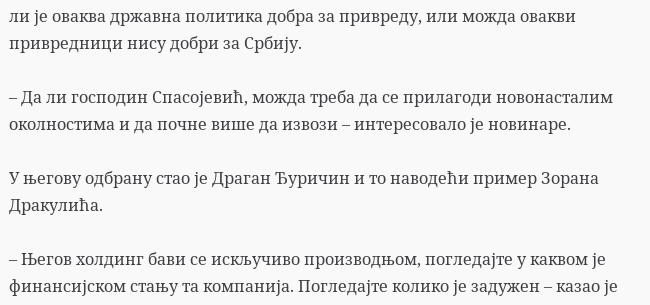ли је оваква државна политика добра за привреду, или можда овакви привредници нису добри за Србију.

– Да ли господин Спасојевић, можда треба да се прилагоди новонасталим околностима и да почне више да извози – интересовало је новинаре.

У његову одбрану стао је Драган Ђуричин и то наводећи пример Зорана Дракулића.

– Његов холдинг бави се искључиво производњом, погледајте у каквом је финансијском стању та компанија. Погледајте колико је задужен – казао је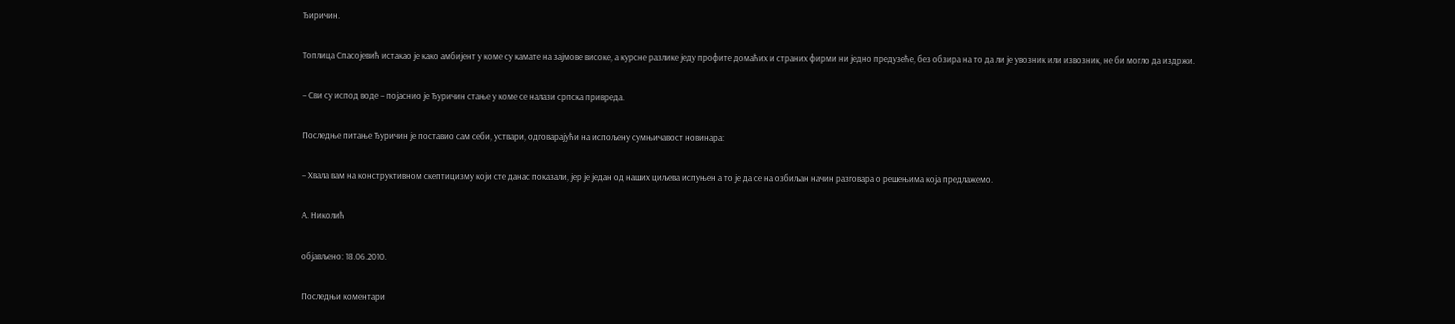Ђиричин.

Топлица Спасојевић истакао је како амбијент у коме су камате на зајмове високе, а курсне разлике једу профите домаћих и страних фирми ни једно предузеће, без обзира на то да ли је увозник или извозник, не би могло да издржи.

– Сви су испод воде – појаснио је Ђуричин стање у коме се налази српска привреда.

Последње питање Ђуричин је поставио сам себи, уствари, одговарајући на испољену сумњичавост новинара:

– Хвала вам на конструктивном скептицизму који сте данас показали, јер је један од наших циљева испуњен а то је да се на озбиљан начин разговара о решењима која предлажемо.

А. Николић

објављено: 18.06.2010.

Последњи коментари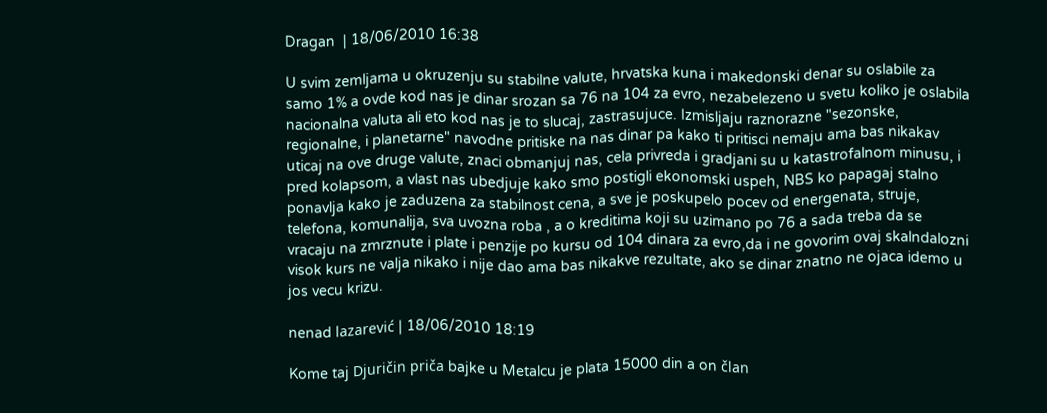Dragan  | 18/06/2010 16:38

U svim zemljama u okruzenju su stabilne valute, hrvatska kuna i makedonski denar su oslabile za samo 1% a ovde kod nas je dinar srozan sa 76 na 104 za evro, nezabelezeno u svetu koliko je oslabila nacionalna valuta ali eto kod nas je to slucaj, zastrasujuce. Izmisljaju raznorazne "sezonske, regionalne, i planetarne" navodne pritiske na nas dinar pa kako ti pritisci nemaju ama bas nikakav uticaj na ove druge valute, znaci obmanjuj nas, cela privreda i gradjani su u katastrofalnom minusu, i pred kolapsom, a vlast nas ubedjuje kako smo postigli ekonomski uspeh, NBS ko papagaj stalno ponavlja kako je zaduzena za stabilnost cena, a sve je poskupelo pocev od energenata, struje, telefona, komunalija, sva uvozna roba , a o kreditima koji su uzimano po 76 a sada treba da se vracaju na zmrznute i plate i penzije po kursu od 104 dinara za evro,da i ne govorim ovaj skalndalozni visok kurs ne valja nikako i nije dao ama bas nikakve rezultate, ako se dinar znatno ne ojaca idemo u jos vecu krizu.

nenad lazarević | 18/06/2010 18:19

Kome taj Djuričin priča bajke u Metalcu je plata 15000 din a on član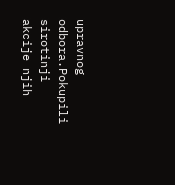upravnog odbora.Pokupili sirotinji akcije njih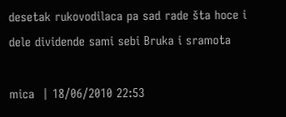desetak rukovodilaca pa sad rade šta hoce i dele dividende sami sebi Bruka i sramota

mica  | 18/06/2010 22:53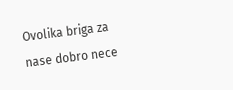Ovolika briga za nase dobro nece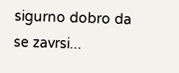sigurno dobro da se zavrsi...